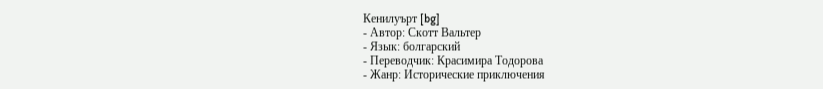Кенилуърт [bg]
- Автор: Скотт Вальтер
- Язык: болгарский
- Переводчик: Красимира Тодорова
- Жанр: Исторические приключения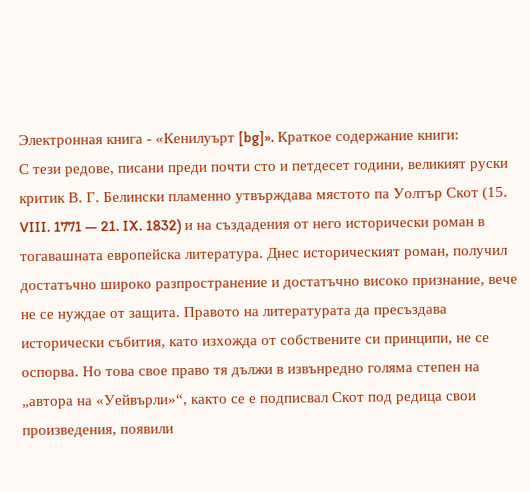Электронная книга - «Кенилуърт [bg]». Краткое содержание книги:
С тези редове, писани преди почти сто и петдесет години, великият руски критик В. Г. Белински пламенно утвърждава мястото па Уолтър Скот (15. VIII. 1771 — 21. IX. 1832) и на създадения от него исторически роман в тогавашната европейска литература. Днес историческият роман, получил достатъчно широко разпространение и достатъчно високо признание, вече не се нуждае от защита. Правото на литературата да пресъздава исторически събития, като изхожда от собствените си принципи, не се оспорва. Но това свое право тя дължи в извънредно голяма степен на „автора на «Уейвърли»“, както се е подписвал Скот под редица свои произведения, появили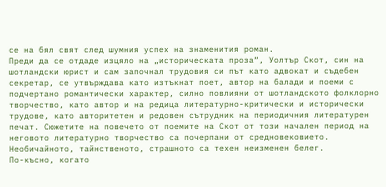се на бял свят след шумния успех на знаменития роман.
Преди да се отдаде изцяло на „историческата проза“, Уолтър Скот, син на шотландски юрист и сам започнал трудовия си път като адвокат и съдебен секретар, се утвърждава като изтъкнат поет, автор на балади и поеми с подчертано романтически характер, силно повлияни от шотландското фолклорно творчество, като автор и на редица литературно-критически и исторически трудове, като авторитетен и редовен сътрудник на периодичния литературен печат. Сюжетите на повечето от поемите на Скот от този начален период на неговото литературно творчество са почерпани от средновековието. Необичайното, тайнственото, страшното са техен неизменен белег.
По-късно, когато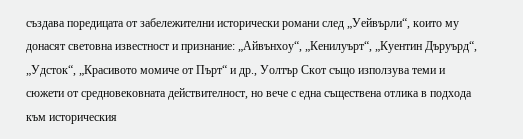създава поредицата от забележителни исторически романи след „Уейвърли“, които му донасят световна известност и признание: „Айвънхоу“, „Кенилуърт“, „Куентин Дъруърд“, „Удсток“, „Красивото момиче от Пърт“ и др., Уолтър Скот също използува теми и сюжети от средновековната действителност, но вече с една съществена отлика в подхода към историческия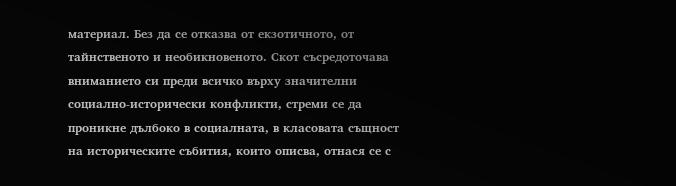материал. Без да се отказва от екзотичното, от тайнственото и необикновеното. Скот съсредоточава вниманието си преди всичко върху значителни социално-исторически конфликти, стреми се да проникне дълбоко в социалната, в класовата същност на историческите събития, които описва, отнася се с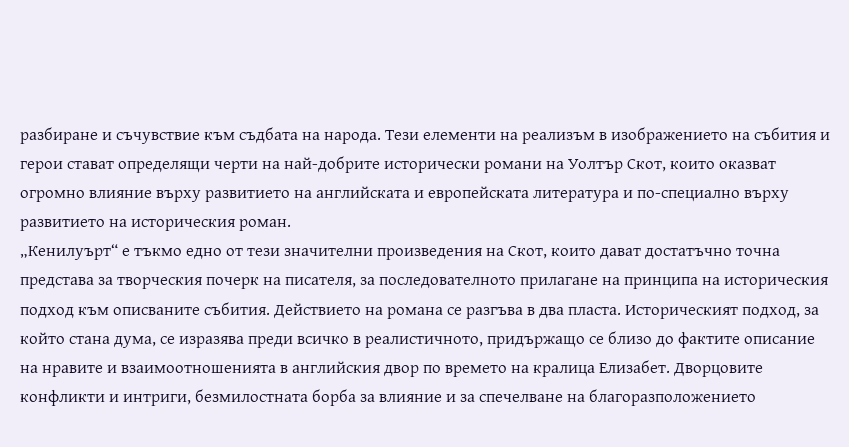разбиране и съчувствие към съдбата на народа. Тези елементи на реализъм в изображението на събития и герои стават определящи черти на най-добрите исторически романи на Уолтър Скот, които оказват огромно влияние върху развитието на английската и европейската литература и по-специално върху развитието на историческия роман.
„Кенилуърт“ е тъкмо едно от тези значителни произведения на Скот, които дават достатъчно точна представа за творческия почерк на писателя, за последователното прилагане на принципа на историческия подход към описваните събития. Действието на романа се разгъва в два пласта. Историческият подход, за който стана дума, се изразява преди всичко в реалистичното, придържащо се близо до фактите описание на нравите и взаимоотношенията в английския двор по времето на кралица Елизабет. Дворцовите конфликти и интриги, безмилостната борба за влияние и за спечелване на благоразположението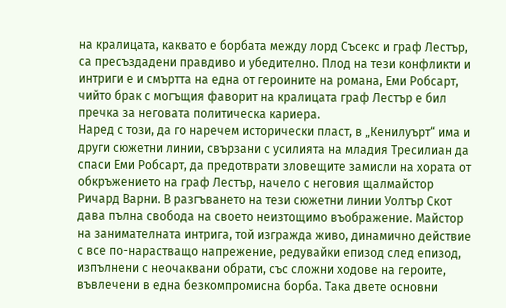на кралицата, каквато е борбата между лорд Съсекс и граф Лестър, са пресъздадени правдиво и убедително. Плод на тези конфликти и интриги е и смъртта на една от героините на романа, Еми Робсарт, чийто брак с могъщия фаворит на кралицата граф Лестър е бил пречка за неговата политическа кариера.
Наред с този, да го наречем исторически пласт, в „Кенилуърт“ има и други сюжетни линии, свързани с усилията на младия Тресилиан да спаси Еми Робсарт, да предотврати зловещите замисли на хората от обкръжението на граф Лестър, начело с неговия щалмайстор Ричард Варни. В разгъването на тези сюжетни линии Уолтър Скот дава пълна свобода на своето неизтощимо въображение. Майстор на занимателната интрига, той изгражда живо, динамично действие с все по-нарастващо напрежение, редувайки епизод след епизод, изпълнени с неочаквани обрати, със сложни ходове на героите, въвлечени в една безкомпромисна борба. Така двете основни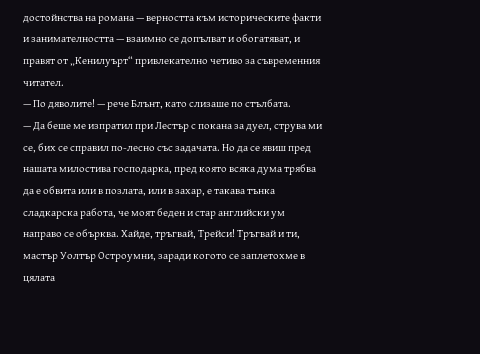достойнства на романа — верността към историческите факти и занимателността — взаимно се допълват и обогатяват, и правят от „Кенилуърт“ привлекателно четиво за съвременния читател.
— По дяволите! — рече Блънт, като слизаше по стълбата.
— Да беше ме изпратил при Лестър с покана за дуел, струва ми се, бих се справил по-лесно със задачата. Но да се явиш пред нашата милостива господарка, пред която всяка дума трябва да е обвита или в позлата, или в захар, е такава тънка сладкарска работа, че моят беден и стар английски ум направо се обърква. Хайде, тръгвай, Трейси! Тръгвай и ти, мастър Уолтър Остроумни, заради когото се заплетохме в цялата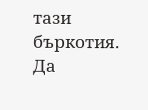тази бъркотия. Да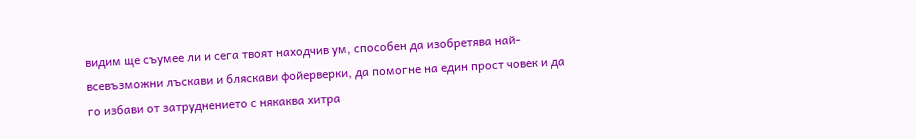видим ще съумее ли и сега твоят находчив ум, способен да изобретява най-всевъзможни лъскави и бляскави фойерверки, да помогне на един прост човек и да го избави от затруднението с някаква хитра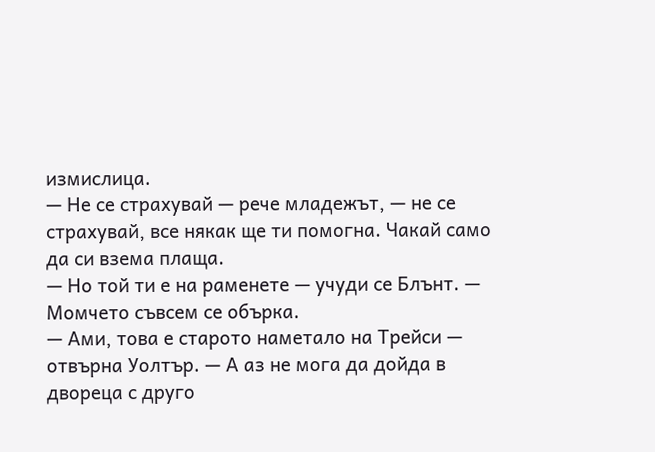измислица.
— Не се страхувай — рече младежът, — не се страхувай, все някак ще ти помогна. Чакай само да си взема плаща.
— Но той ти е на раменете — учуди се Блънт. — Момчето съвсем се обърка.
— Ами, това е старото наметало на Трейси — отвърна Уолтър. — А аз не мога да дойда в двореца с друго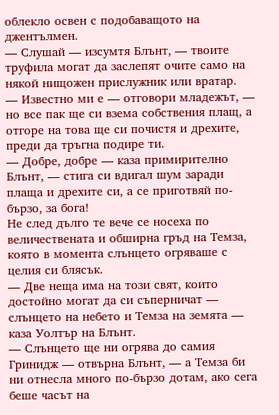облекло освен с подобаващото на джентълмен.
— Слушай — изсумтя Блънт, — твоите труфила могат да заслепят очите само на някой нищожен прислужник или вратар.
— Известно ми е — отговори младежът, — но все пак ще си взема собствения плащ, а отгоре на това ще си почистя и дрехите, преди да тръгна подире ти.
— Добре, добре — каза примирително Блънт, — стига си вдигал шум заради плаща и дрехите си, а се приготвяй по-бързо, за бога!
Не след дълго те вече се носеха по величествената и обширна гръд на Темза, която в момента слънцето огряваше с целия си блясък.
— Две неща има на този свят, които достойно могат да си съперничат — слънцето на небето и Темза на земята — каза Уолтър на Блънт.
— Слънцето ще ни огрява до самия Гринидж — отвърна Блънт, — а Темза би ни отнесла много по-бързо дотам, ако сега беше часът на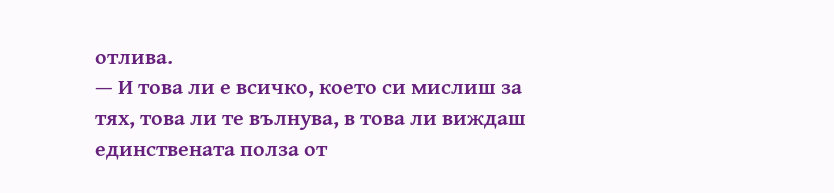отлива.
— И това ли е всичко, което си мислиш за тях, това ли те вълнува, в това ли виждаш единствената полза от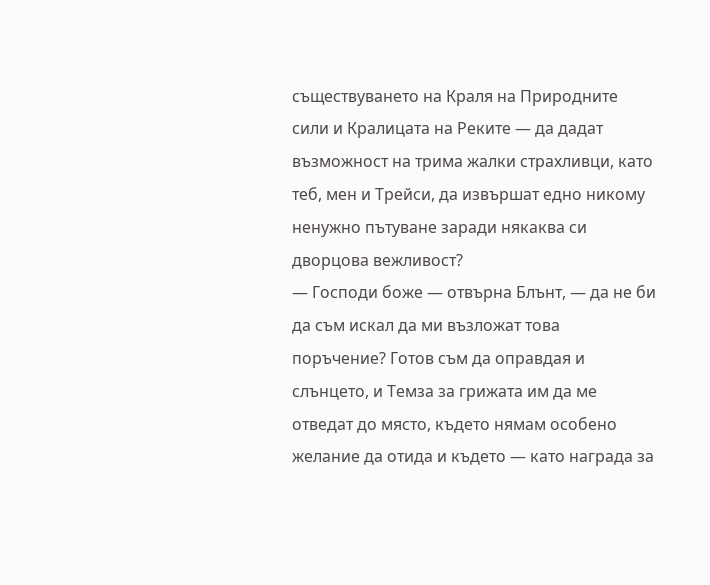съществуването на Краля на Природните сили и Кралицата на Реките — да дадат възможност на трима жалки страхливци, като теб, мен и Трейси, да извършат едно никому ненужно пътуване заради някаква си дворцова вежливост?
— Господи боже — отвърна Блънт, — да не би да съм искал да ми възложат това поръчение? Готов съм да оправдая и слънцето, и Темза за грижата им да ме отведат до място, където нямам особено желание да отида и където — като награда за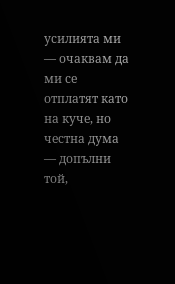усилията ми — очаквам да ми се отплатят като на куче, но честна дума — допълни той,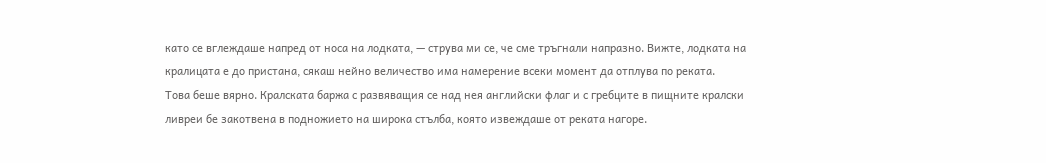като се вглеждаше напред от носа на лодката, — струва ми се, че сме тръгнали напразно. Вижте, лодката на кралицата е до пристана, сякаш нейно величество има намерение всеки момент да отплува по реката.
Това беше вярно. Кралската баржа с развяващия се над нея английски флаг и с гребците в пищните кралски ливреи бе закотвена в подножието на широка стълба, която извеждаше от реката нагоре.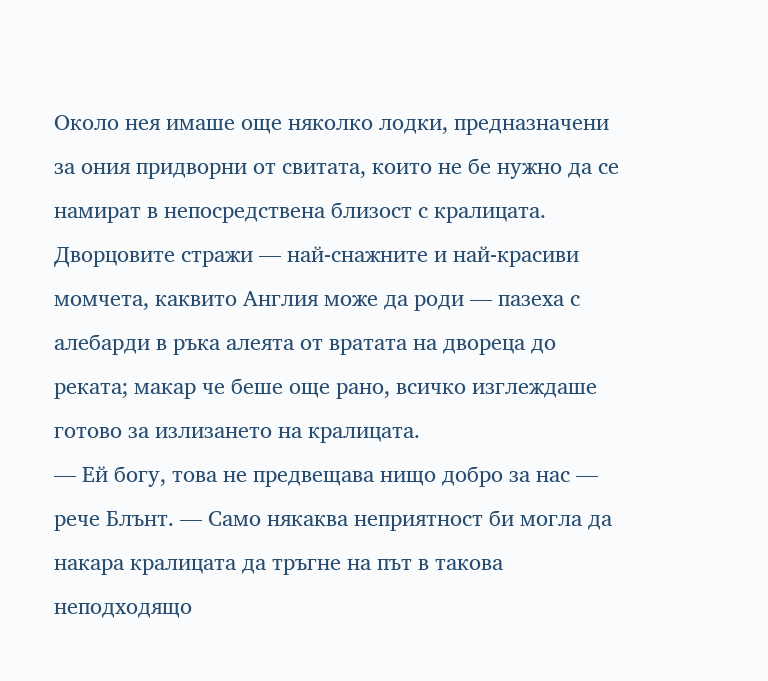Около нея имаше още няколко лодки, предназначени за ония придворни от свитата, които не бе нужно да се намират в непосредствена близост с кралицата. Дворцовите стражи — най-снажните и най-красиви момчета, каквито Англия може да роди — пазеха с алебарди в ръка алеята от вратата на двореца до реката; макар че беше още рано, всичко изглеждаше готово за излизането на кралицата.
— Ей богу, това не предвещава нищо добро за нас — рече Блънт. — Само някаква неприятност би могла да накара кралицата да тръгне на път в такова неподходящо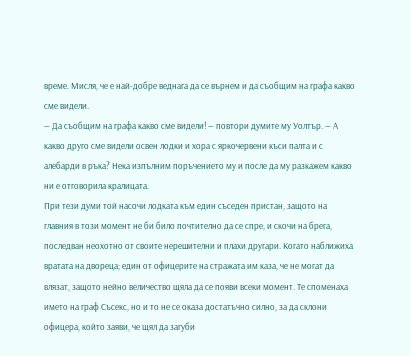време. Мисля, че е най-добре веднага да се върнем и да съобщим на графа какво сме видели.
— Да съобщим на графа какво сме видели! — повтори думите му Уолтър. — А какво друго сме видели освен лодки и хора с яркочервени къси палта и с алебарди в ръка? Нека изпълним поръчението му и после да му разкажем какво ни е отговорила кралицата.
При тези думи той насочи лодката към един съседен пристан, защото на главния в този момент не би било почтително да се спре, и скочи на брега, последван неохотно от своите нерешителни и плахи другари. Когато наближиха вратата на двореца; един от офицерите на стражата им каза, че не могат да влязат, защото нейно величество щяла да се появи всеки момент. Те споменаха името на граф Съсекс, но и то не се оказа достатъчно силно, за да склони офицера, който заяви, че щял да загуби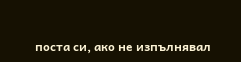поста си, ако не изпълнявал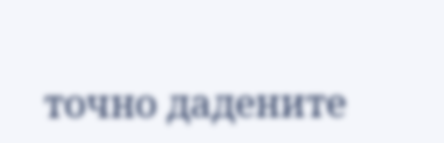точно дадените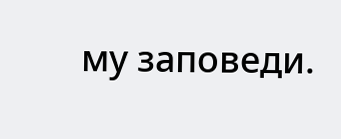му заповеди.